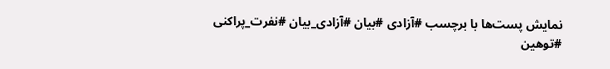نمایش پست‌ها با برچسب #آزادی #بیان #آزادی_بیان #نفرت_پراکنی #توهین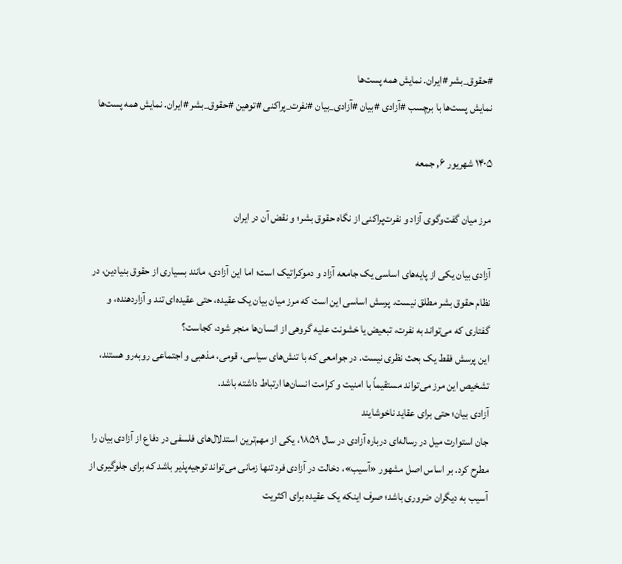#حقوق_بشر #ایران. نمایش همه پست‌ها
نمایش پست‌ها با برچسب #آزادی #بیان #آزادی_بیان #نفرت_پراکنی #توهین #حقوق_بشر #ایران. نمایش همه پست‌ها

۱۴۰۵ شهریور ۶, جمعه

مرز میان گفت‌وگوی آزاد و نفرت‌پراکنی از نگاه حقوق بشر؛ و نقض آن در ایران

آزادی بیان یکی از پایه‌های اساسی یک جامعه آزاد و دموکراتیک است؛ اما این آزادی، مانند بسیاری از حقوق بنیادین، در نظام حقوق بشر مطلق نیست. پرسش اساسی این است که مرز میان بیان یک عقیده، حتی عقیده‌ای تند و آزاردهنده، و گفتاری که می‌تواند به نفرت، تبعیض یا خشونت علیه گروهی از انسان‌ها منجر شود، کجاست؟
این پرسش فقط یک بحث نظری نیست. در جوامعی که با تنش‌های سیاسی، قومی، مذهبی و اجتماعی روبه‌رو هستند، تشخیص این مرز می‌تواند مستقیماً با امنیت و کرامت انسان‌ها ارتباط داشته باشد.
آزادی بیان؛ حتی برای عقاید ناخوشایند
جان استوارت میل در رساله‌ای درباره آزادی در سال ۱۸۵۹، یکی از مهم‌ترین استدلال‌های فلسفی در دفاع از آزادی بیان را مطرح کرد. بر اساس اصل مشهور «آسیب»، دخالت در آزادی فرد تنها زمانی می‌تواند توجیه‌پذیر باشد که برای جلوگیری از آسیب به دیگران ضروری باشد؛ صرف اینکه یک عقیده برای اکثریت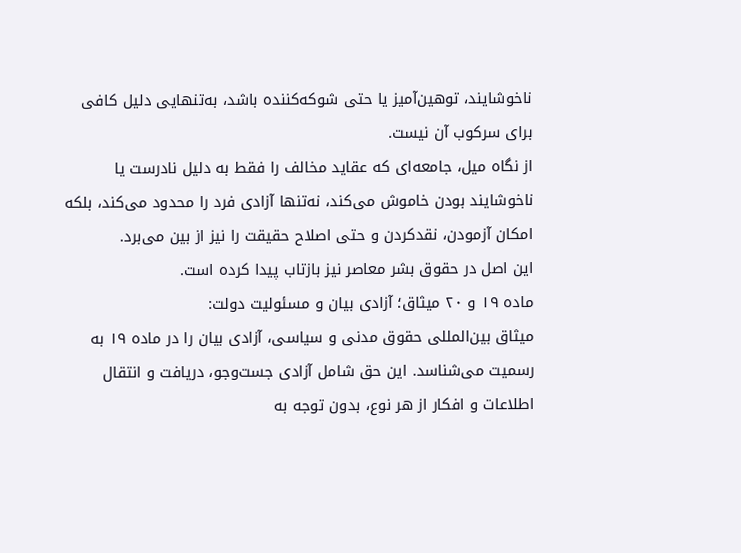ناخوشایند، توهین‌آمیز یا حتی شوکه‌کننده باشد، به‌تنهایی دلیل کافی برای سرکوب آن نیست.
از نگاه میل، جامعه‌ای که عقاید مخالف را فقط به دلیل نادرست یا ناخوشایند بودن خاموش می‌کند، نه‌تنها آزادی فرد را محدود می‌کند، بلکه امکان آزمودن، نقدکردن و حتی اصلاح حقیقت را نیز از بین می‌برد.
این اصل در حقوق بشر معاصر نیز بازتاب پیدا کرده است.
ماده ۱۹ و ۲۰ میثاق؛ آزادی بیان و مسئولیت دولت:
میثاق بین‌المللی حقوق مدنی و سیاسی، آزادی بیان را در ماده ۱۹ به رسمیت می‌شناسد. این حق شامل آزادی جست‌وجو، دریافت و انتقال اطلاعات و افکار از هر نوع، بدون توجه به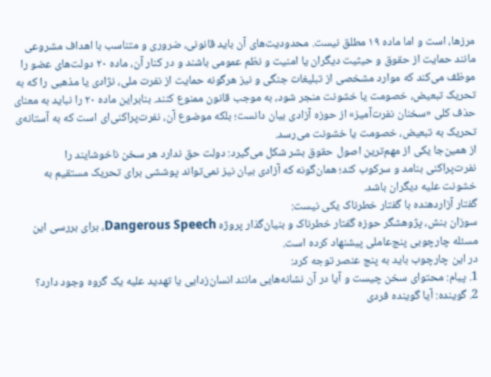مرزها، است و اما ماده ۱۹ مطلق نیست. محدودیت‌های آن باید قانونی، ضروری و متناسب با اهداف مشروعی مانند حمایت از حقوق و حیثیت دیگران یا امنیت و نظم عمومی باشند و در کنار آن، ماده ۲۰ دولت‌های عضو را موظف می‌کند که موارد مشخصی از تبلیغات جنگی و نیز هرگونه حمایت از نفرت ملی، نژادی یا مذهبی را که به تحریک تبعیض، خصومت یا خشونت منجر شود، به موجب قانون ممنوع کنند. بنابراین ماده ۲۰ را نباید به معنای حذف کلی «سخنان نفرت‌آمیز» از حوزه آزادی بیان دانست؛ بلکه موضوع آن، نفرت‌پراکنی‌ای است که به آستانه‌ی تحریک به تبعیض، خصومت یا خشونت می‌رسد.
از همین‌جا یکی از مهم‌ترین اصول حقوق بشر شکل می‌گیرد: دولت حق ندارد هر سخن ناخوشایند را نفرت‌پراکنی بنامد و سرکوب کند؛ همان‌گونه که آزادی بیان نیز نمی‌تواند پوششی برای تحریک مستقیم به خشونت علیه دیگران باشد.
گفتار آزاردهنده با گفتار خطرناک یکی نیست:
سوزان بنش، پژوهشگر حوزه گفتار خطرناک و بنیان‌گذار پروژه Dangerous Speech، برای بررسی این مسئله چارچوبی پنج‌عاملی پیشنهاد کرده است.
در این چارچوب باید به پنج عنصر توجه کرد:
1. پیام: محتوای سخن چیست و آیا در آن نشانه‌هایی مانند انسان‌زدایی یا تهدید علیه یک گروه وجود دارد؟
2. گوینده: آیا گوینده فردی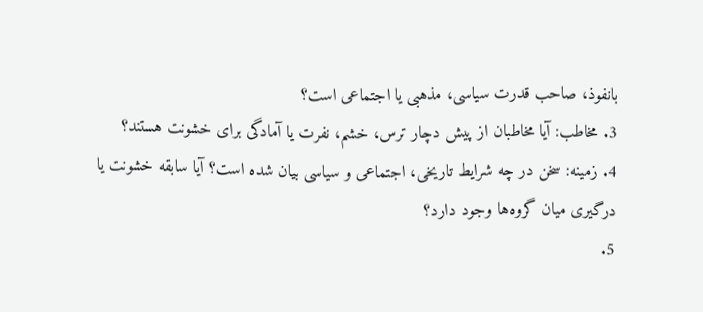بانفوذ، صاحب قدرت سیاسی، مذهبی یا اجتماعی است؟
3. مخاطب: آیا مخاطبان از پیش دچار ترس، خشم، نفرت یا آمادگی برای خشونت هستند؟
4. زمینه: سخن در چه شرایط تاریخی، اجتماعی و سیاسی بیان شده است؟ آیا سابقه خشونت یا درگیری میان گروه‌ها وجود دارد؟
5.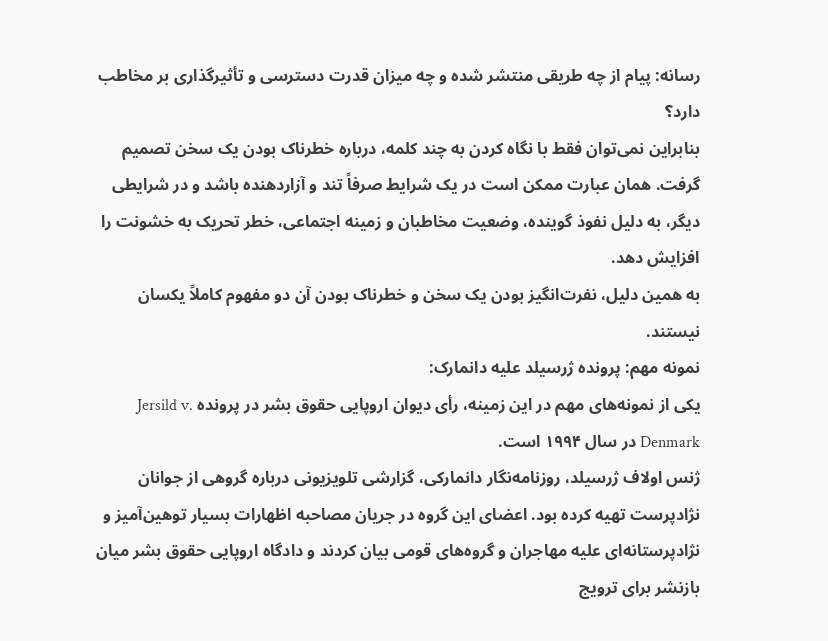رسانه: پیام از چه طریقی منتشر شده و چه میزان قدرت دسترسی و تأثیرگذاری بر مخاطب دارد؟
بنابراین نمی‌توان فقط با نگاه کردن به چند کلمه، درباره خطرناک بودن یک سخن تصمیم گرفت. همان عبارت ممکن است در یک شرایط صرفاً تند و آزاردهنده باشد و در شرایطی دیگر، به دلیل نفوذ گوینده، وضعیت مخاطبان و زمینه اجتماعی، خطر تحریک به خشونت را افزایش دهد.
به همین دلیل، نفرت‌انگیز بودن یک سخن و خطرناک بودن آن دو مفهوم کاملاً یکسان نیستند.
نمونه مهم: پرونده ژرسیلد علیه دانمارک:
یکی از نمونه‌های مهم در این زمینه، رأی دیوان اروپایی حقوق بشر در پرونده Jersild v. Denmark در سال ۱۹۹۴ است.
ژنس اولاف ژرسیلد، روزنامه‌نگار دانمارکی، گزارشی تلویزیونی درباره گروهی از جوانان نژادپرست تهیه کرده بود. اعضای این گروه در جریان مصاحبه اظهارات بسیار توهین‌آمیز و نژادپرستانه‌ای علیه مهاجران و گروه‌های قومی بیان کردند و دادگاه اروپایی حقوق بشر میان بازنشر برای ترویج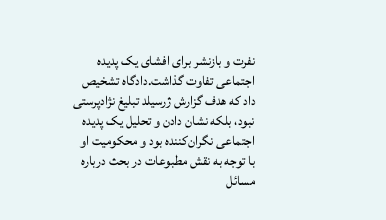نفرت و بازنشر برای افشای یک پدیده اجتماعی تفاوت گذاشت.دادگاه تشخیص داد که هدف گزارش ژرسیلد تبلیغ نژادپرستی نبود، بلکه نشان دادن و تحلیل یک پدیده اجتماعی نگران‌کننده بود و محکومیت او با توجه به نقش مطبوعات در بحث درباره مسائل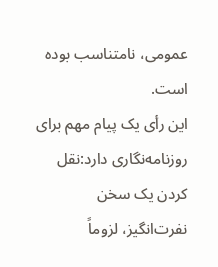عمومی، نامتناسب بوده است.
این رأی یک پیام مهم برای روزنامه‌نگاری دارد:نقل کردن یک سخن نفرت‌انگیز، لزوماً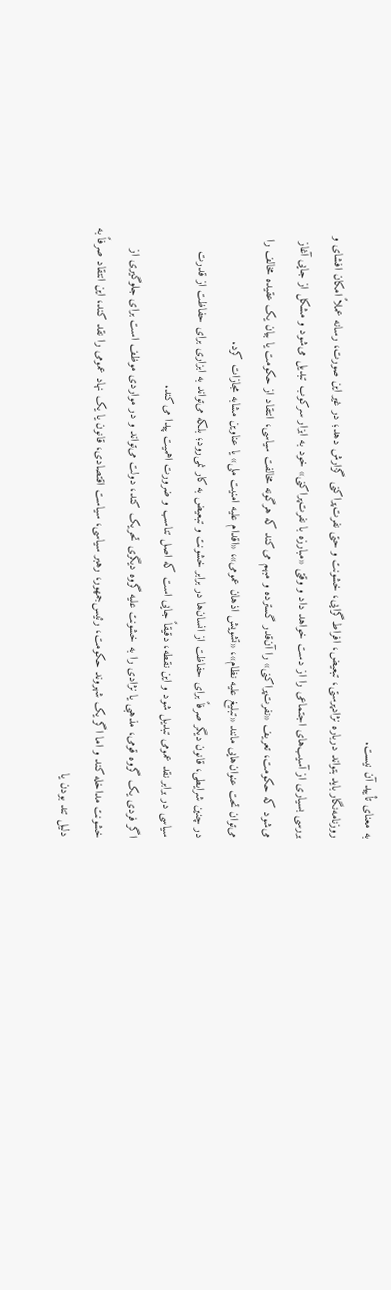به معنای تأیید آن نیست.
روزنامه‌نگار باید بتواند درباره نژادپرستی، تبعیض، افراط‌گرایی، خشونت و حتی نفرت‌پراکنی گزارش دهد؛ در غیر این صورت، رسانه عملاً امکان افشای و بررسی بسیاری از آسیب‌های اجتماعی را از دست خواهد داد و وقتی «مبارزه با نفرت‌پراکنی» خود به ابزار سرکوب تبدیل می‌شود و مشکل از جایی آغاز می‌شود که حکومت، تعریف «نفرت‌پراکنی» را آن‌قدر گسترده و مبهم می‌کند که هرگونه مخالفت سیاسی، انتقاد از حکومت یا بیان یک عقیده مخالف را می‌توان تحت عنوان‌هایی مانند «تبلیغ علیه نظام»، «تشویش اذهان عمومی»، «اقدام علیه امنیت ملی» یا عناوین مشابه مجازات کرد.
در چنین شرایطی، قانون دیگر صرفاً برای حفاظت از انسان‌ها در برابر خشونت و تبعیض به کار نمی‌رود؛ بلکه می‌تواند به ابزاری برای حفاظت از قدرت سیاسی در برابر نقد عمومی تبدیل شود و این نقطه، دقیقاً جایی است که اصل تناسب و ضرورت اهمیت پیدا می‌کند.
اگر فردی یک گروه قومی، مذهبی یا نژادی را به خشونت علیه گروه دیگری تحریک کند، دولت می‌تواند و در مواردی موظف است برای جلوگیری از خشونت مداخله کند و اما اگر یک شهروند حکومت، رئیس‌جمهور، رهبر سیاسی، سیاست اقتصادی، قانون یا یک نهاد عمومی را نقد کند، این انتقاد صرفاً به دلیل تند بودن یا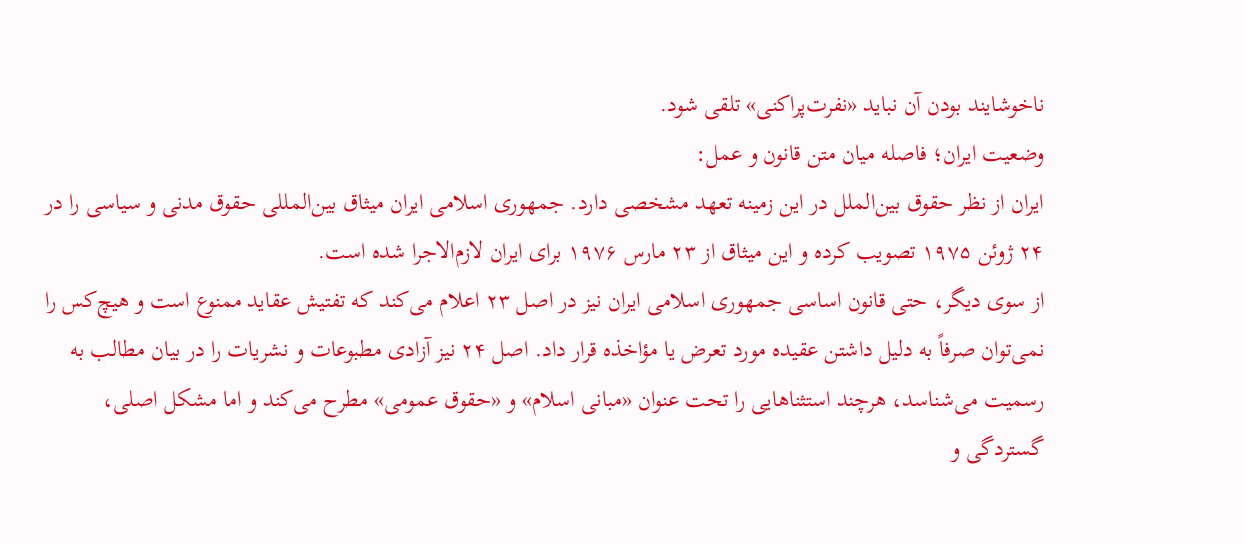ناخوشایند بودن آن نباید «نفرت‌پراکنی» تلقی شود.
وضعیت ایران؛ فاصله میان متن قانون و عمل:
ایران از نظر حقوق بین‌الملل در این زمینه تعهد مشخصی دارد. جمهوری اسلامی ایران میثاق بین‌المللی حقوق مدنی و سیاسی را در ۲۴ ژوئن ۱۹۷۵ تصویب کرده و این میثاق از ۲۳ مارس ۱۹۷۶ برای ایران لازم‌الاجرا شده است.
از سوی دیگر، حتی قانون اساسی جمهوری اسلامی ایران نیز در اصل ۲۳ اعلام می‌کند که تفتیش عقاید ممنوع است و هیچ‌کس را نمی‌توان صرفاً به دلیل داشتن عقیده مورد تعرض یا مؤاخذه قرار داد. اصل ۲۴ نیز آزادی مطبوعات و نشریات را در بیان مطالب به رسمیت می‌شناسد، هرچند استثناهایی را تحت عنوان «مبانی اسلام» و «حقوق عمومی» مطرح می‌کند و اما مشکل اصلی، گستردگی و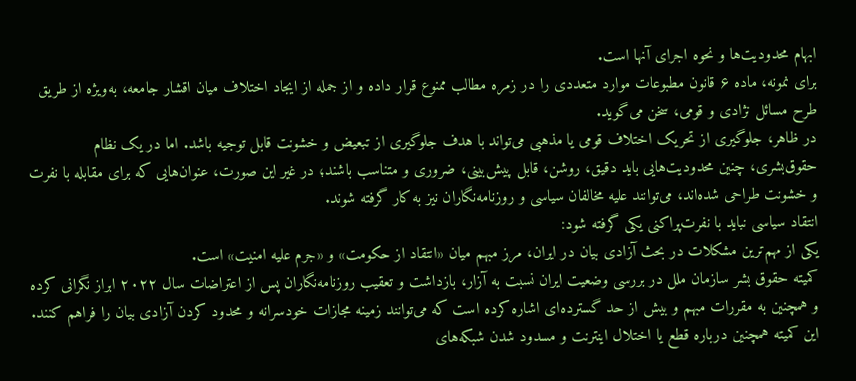ابهام محدودیت‌ها و نحوه اجرای آنها است.
برای نمونه، ماده ۶ قانون مطبوعات موارد متعددی را در زمره مطالب ممنوع قرار داده و از جمله از ایجاد اختلاف میان اقشار جامعه، به‌ویژه از طریق طرح مسائل نژادی و قومی، سخن می‌گوید.
در ظاهر، جلوگیری از تحریک اختلاف قومی یا مذهبی می‌تواند با هدف جلوگیری از تبعیض و خشونت قابل توجیه باشد. اما در یک نظام حقوق‌بشری، چنین محدودیت‌هایی باید دقیق، روشن، قابل پیش‌بینی، ضروری و متناسب باشند؛ در غیر این صورت، عنوان‌هایی که برای مقابله با نفرت و خشونت طراحی شده‌اند، می‌توانند علیه مخالفان سیاسی و روزنامه‌نگاران نیز به کار گرفته شوند.
انتقاد سیاسی نباید با نفرت‌پراکنی یکی گرفته شود:
یکی از مهم‌ترین مشکلات در بحث آزادی بیان در ایران، مرز مبهم میان «انتقاد از حکومت» و «جرم علیه امنیت» است.
کمیته حقوق بشر سازمان ملل در بررسی وضعیت ایران نسبت به آزار، بازداشت و تعقیب روزنامه‌نگاران پس از اعتراضات سال ۲۰۲۲ ابراز نگرانی کرده و همچنین به مقررات مبهم و بیش از حد گسترده‌ای اشاره کرده است که می‌توانند زمینه مجازات خودسرانه و محدود کردن آزادی بیان را فراهم کنند.
این کمیته همچنین درباره قطع یا اختلال اینترنت و مسدود شدن شبکه‌های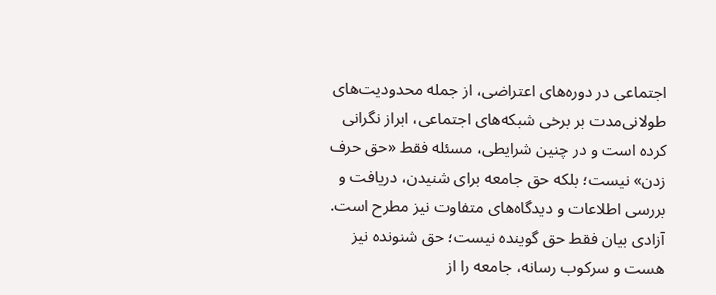اجتماعی در دوره‌های اعتراضی، از جمله محدودیت‌های طولانی‌مدت بر برخی شبکه‌های اجتماعی، ابراز نگرانی کرده است و در چنین شرایطی، مسئله فقط «حق حرف زدن» نیست؛ بلکه حق جامعه برای شنیدن، دریافت و بررسی اطلاعات و دیدگاه‌های متفاوت نیز مطرح است.
آزادی بیان فقط حق گوینده نیست؛ حق شنونده نیز هست و سرکوب رسانه، جامعه را از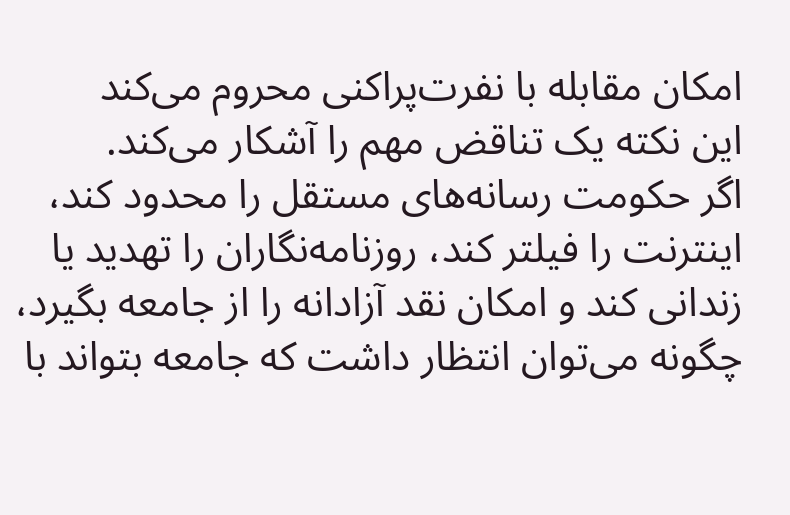امکان مقابله با نفرت‌پراکنی محروم می‌کند
این نکته یک تناقض مهم را آشکار می‌کند.
اگر حکومت رسانه‌های مستقل را محدود کند، اینترنت را فیلتر کند، روزنامه‌نگاران را تهدید یا زندانی کند و امکان نقد آزادانه را از جامعه بگیرد، چگونه می‌توان انتظار داشت که جامعه بتواند با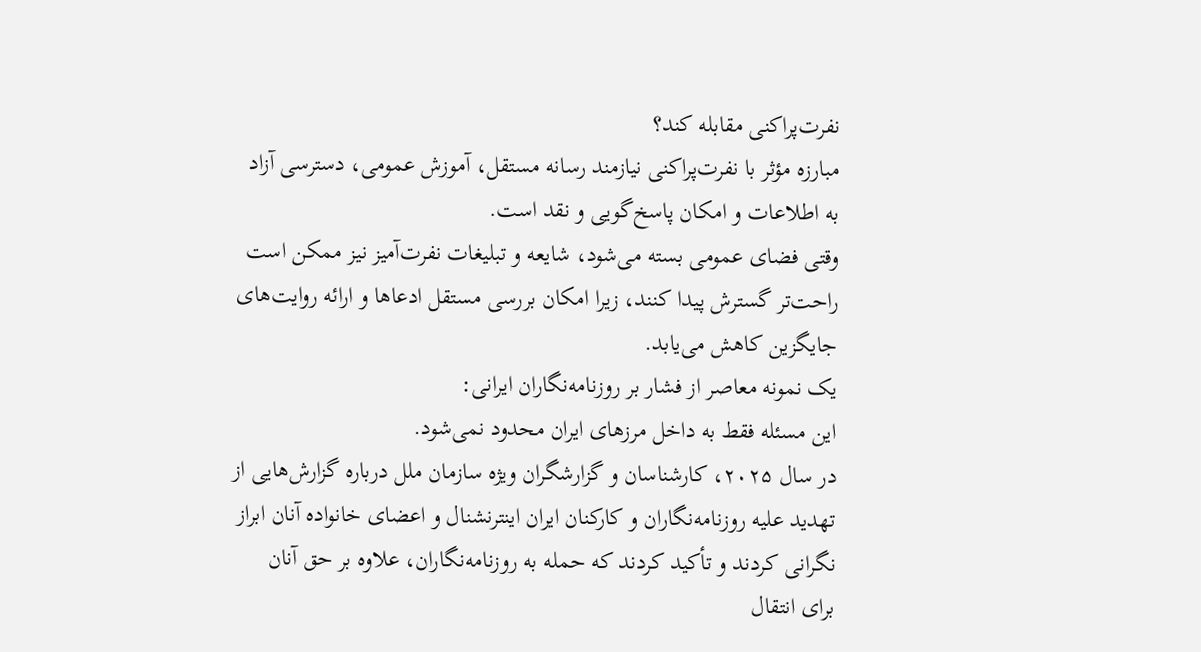نفرت‌پراکنی مقابله کند؟
مبارزه مؤثر با نفرت‌پراکنی نیازمند رسانه مستقل، آموزش عمومی، دسترسی آزاد به اطلاعات و امکان پاسخ‌گویی و نقد است.
وقتی فضای عمومی بسته می‌شود، شایعه و تبلیغات نفرت‌آمیز نیز ممکن است راحت‌تر گسترش پیدا کنند، زیرا امکان بررسی مستقل ادعاها و ارائه روایت‌های جایگزین کاهش می‌یابد.
یک نمونه معاصر از فشار بر روزنامه‌نگاران ایرانی:
این مسئله فقط به داخل مرزهای ایران محدود نمی‌شود.
در سال ۲۰۲۵، کارشناسان و گزارشگران ویژه سازمان ملل درباره گزارش‌هایی از تهدید علیه روزنامه‌نگاران و کارکنان ایران اینترنشنال و اعضای خانواده آنان ابراز نگرانی کردند و تأکید کردند که حمله به روزنامه‌نگاران، علاوه بر حق آنان برای انتقال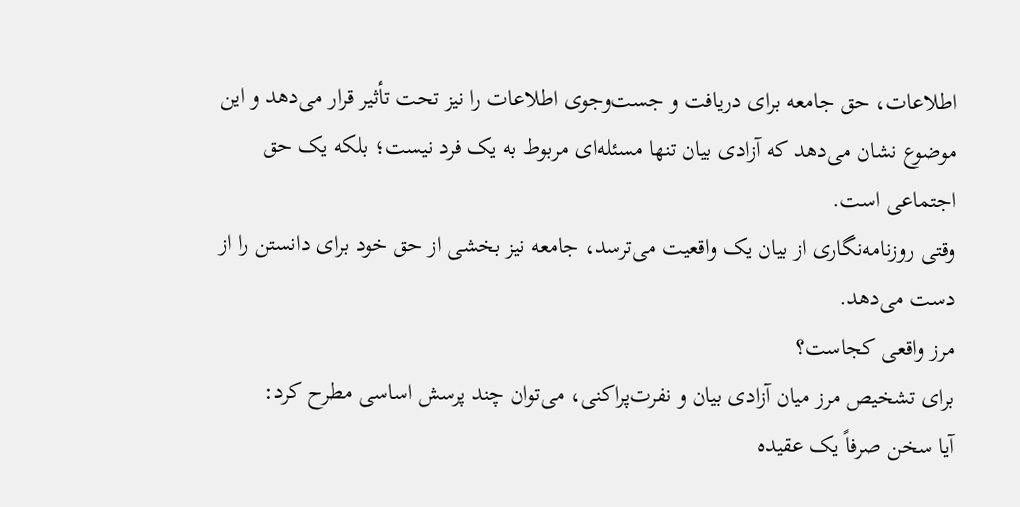اطلاعات، حق جامعه برای دریافت و جست‌وجوی اطلاعات را نیز تحت تأثیر قرار می‌دهد و این موضوع نشان می‌دهد که آزادی بیان تنها مسئله‌ای مربوط به یک فرد نیست؛ بلکه یک حق اجتماعی است.
وقتی روزنامه‌نگاری از بیان یک واقعیت می‌ترسد، جامعه نیز بخشی از حق خود برای دانستن را از دست می‌دهد.
مرز واقعی کجاست؟
برای تشخیص مرز میان آزادی بیان و نفرت‌پراکنی، می‌توان چند پرسش اساسی مطرح کرد:
آیا سخن صرفاً یک عقیده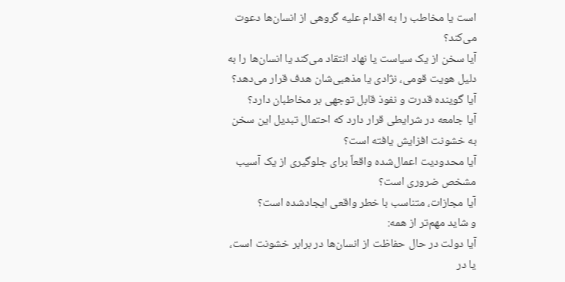است یا مخاطب را به اقدام علیه گروهی از انسان‌ها دعوت می‌کند؟
آیا سخن از یک سیاست یا نهاد انتقاد می‌کند یا انسان‌ها را به دلیل هویت قومی، نژادی یا مذهبی‌شان هدف قرار می‌دهد؟
آیا گوینده قدرت و نفوذ قابل توجهی بر مخاطبان دارد؟
آیا جامعه در شرایطی قرار دارد که احتمال تبدیل این سخن به خشونت افزایش یافته است؟
آیا محدودیت اعمال‌شده واقعاً برای جلوگیری از یک آسیب مشخص ضروری است؟
آیا مجازات، متناسب با خطر واقعی ایجادشده است؟
و شاید مهم‌تر از همه:
آیا دولت در حال حفاظت از انسان‌ها در برابر خشونت است، یا در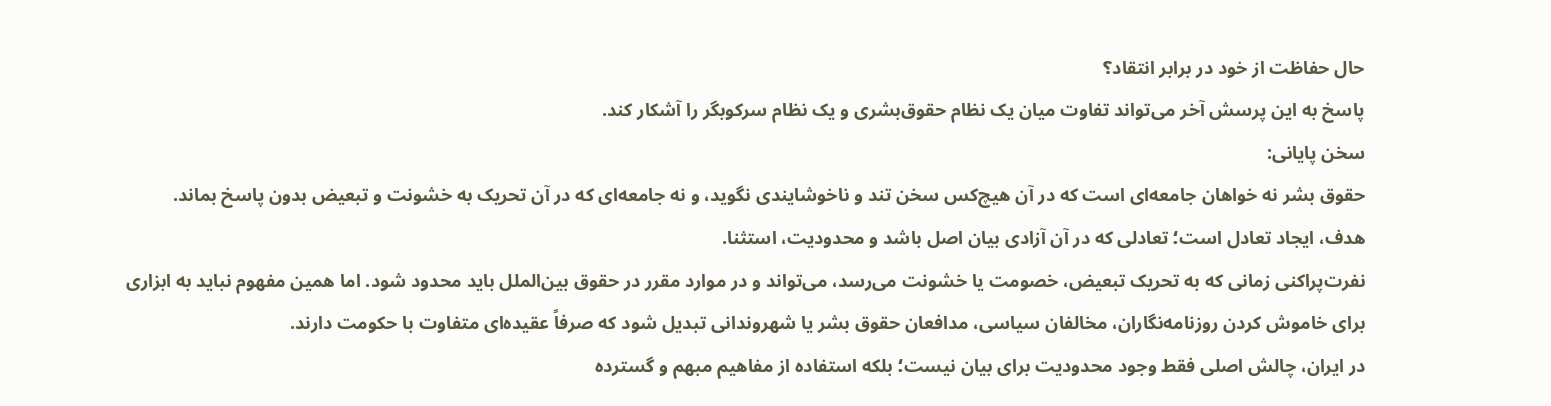حال حفاظت از خود در برابر انتقاد؟
پاسخ به این پرسش آخر می‌تواند تفاوت میان یک نظام حقوق‌بشری و یک نظام سرکوبگر را آشکار کند.
سخن پایانی:
حقوق بشر نه خواهان جامعه‌ای است که در آن هیچ‌کس سخن تند و ناخوشایندی نگوید، و نه جامعه‌ای که در آن تحریک به خشونت و تبعیض بدون پاسخ بماند.
هدف، ایجاد تعادل است؛ تعادلی که در آن آزادی بیان اصل باشد و محدودیت، استثنا.
نفرت‌پراکنی زمانی که به تحریک تبعیض، خصومت یا خشونت می‌رسد، می‌تواند و در موارد مقرر در حقوق بین‌الملل باید محدود شود. اما همین مفهوم نباید به ابزاری برای خاموش کردن روزنامه‌نگاران، مخالفان سیاسی، مدافعان حقوق بشر یا شهروندانی تبدیل شود که صرفاً عقیده‌ای متفاوت با حکومت دارند.
در ایران، چالش اصلی فقط وجود محدودیت برای بیان نیست؛ بلکه استفاده از مفاهیم مبهم و گسترده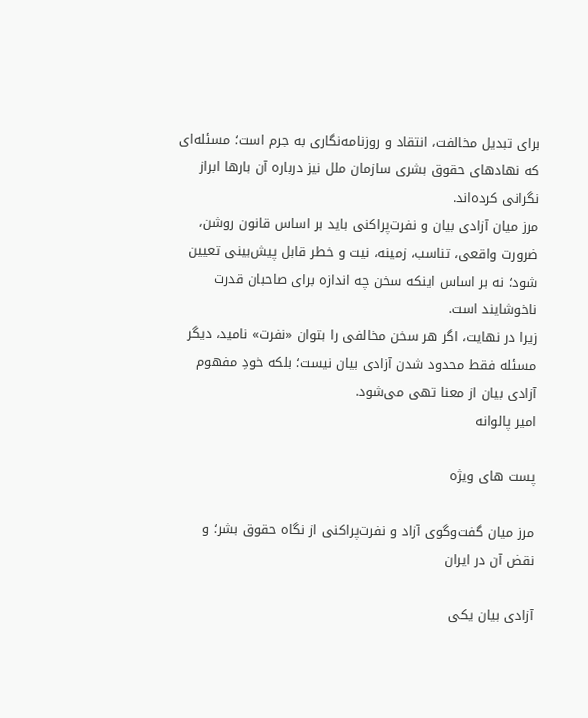برای تبدیل مخالفت، انتقاد و روزنامه‌نگاری به جرم است؛ مسئله‌ای که نهادهای حقوق بشری سازمان ملل نیز درباره آن بارها ابراز نگرانی کرده‌اند.
مرز میان آزادی بیان و نفرت‌پراکنی باید بر اساس قانون روشن، ضرورت واقعی، تناسب، زمینه، نیت و خطر قابل پیش‌بینی تعیین شود؛ نه بر اساس اینکه سخن چه اندازه برای صاحبان قدرت ناخوشایند است.
زیرا در نهایت، اگر هر سخن مخالفی را بتوان «نفرت» نامید، دیگر مسئله فقط محدود شدن آزادی بیان نیست؛ بلکه خودِ مفهوم آزادی بیان از معنا تهی می‌شود.
امیر پالوانه

پست های ویژه

مرز میان گفت‌وگوی آزاد و نفرت‌پراکنی از نگاه حقوق بشر؛ و نقض آن در ایران

آزادی بیان یکی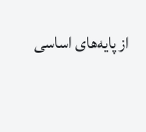از پایه‌های اساسی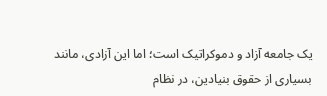یک جامعه آزاد و دموکراتیک است؛ اما این آزادی، مانند بسیاری از حقوق بنیادین، در نظام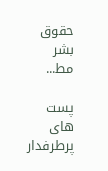حقوق بشر مط...

پست های پرطرفدار